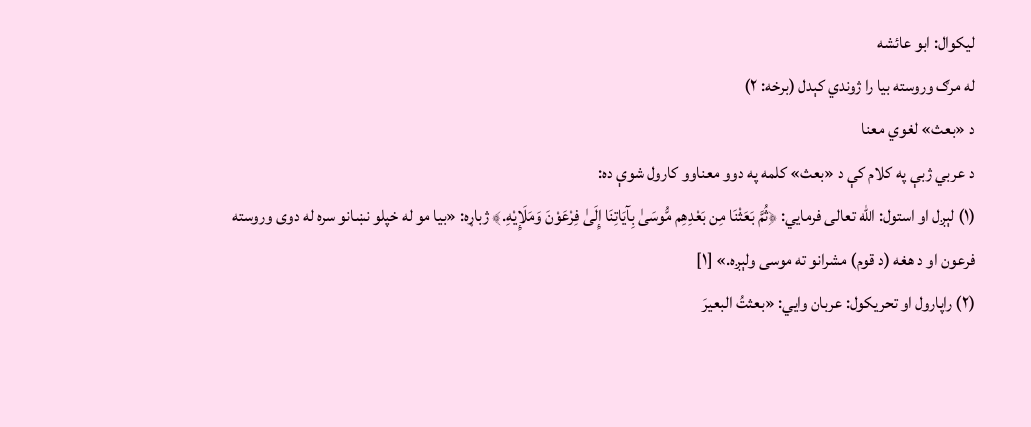لیکوال: ابو عائشه
له مرګ وروسته بیا را ژوندي کېدل (برخه: ۲)
د «بعث» لغوي معنا
د عربي ژبې په کلام کې د «بعث» کلمه په دوو معناوو کارول شوې ده:
(۱) لېږل او استول: الله تعالی فرمایي: ﴿ثُمَّ بَعَثْنَا مِن بَعْدِهِم مُّوسَىٰ بِآيَاتِنَا إِلَىٰ فِرْعَوْنَ وَمَلَإِيْهِ.﴾ ژباړه: «بيا مو له خپلو نښانو سره له دوی وروسته فرعون او د هغه (د قوم) مشرانو ته موسى ولېږه.» [۱]
(۲) راپارول او تحریکول: عربان وايي: «بعثتُ البعیرَ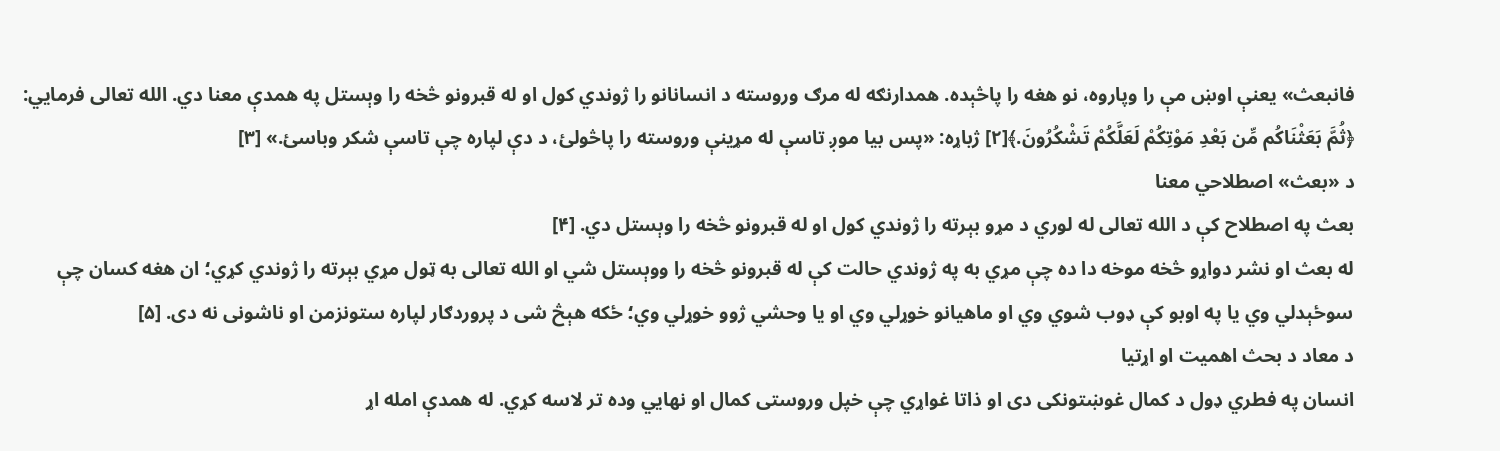فانبعث» يعنې اوښ مې را وپاروه، نو هغه را پاڅېده. همدارنګه له مرګ وروسته د انسانانو را ژوندي کول او له قبرونو څخه را وېستل په همدې معنا دي. الله تعالی فرمایي: ﴿ثُمَّ بَعَثْنَاكُم مِّن بَعْدِ مَوْتِكُمْ لَعَلَّكُمْ تَشْكُرُونَ.﴾[۲] ژباړه: «پس بيا موږ تاسې له مړينې وروسته را پاڅولئ، د دې لپاره چې تاسې شکر وباسئ.» [۳]
د «بعث» اصطلاحي معنا
بعث په اصطلاح کې د الله تعالی له لوري د مړو بېرته را ژوندي کول او له قبرونو څخه را وېستل دي. [۴]
له بعث او نشر دواړو څخه موخه دا ده چې مړي به په ژوندي حالت کې له قبرونو څخه را ووېستل شي او الله تعالی به ټول مړي بېرته را ژوندي کړي؛ ان هغه کسان چې سوځېدلي وي يا په اوبو کې ډوب شوي وي او ماهيانو خوړلي وي او يا وحشي ژوو خوړلي وي؛ ځکه هېڅ شی د پروردګار لپاره ستونزمن او ناشونی نه دی. [۵]
د معاد د بحث اهمیت او اړتیا
انسان په فطري ډول د کمال غوښتونکی دی او ذاتا غواړي چې خپل وروستی کمال او نهایي وده تر لاسه کړي. له همدې امله اړ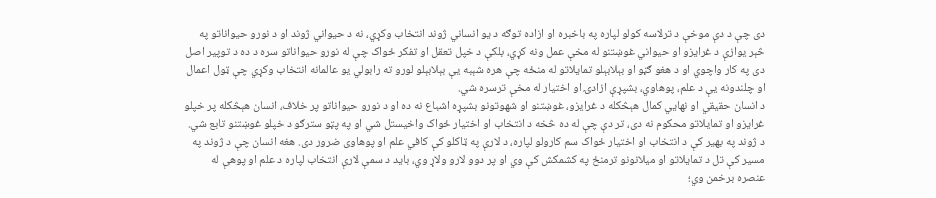دی چې د دې موخې د ترلاسه کولو لپاره په باخبره او ازاده توګه د یو انساني ژوند انتخاب وکړي، نه د حیواني ژوند او د نورو حیواناتو په څېر یوازې د غرایزو او حیواني غوښتنو له مخې عمل ونه کړي، بلکې د خپل تعقل او تفکر ځواک چې له نورو حیواناتو سره د ده د توپیر اصل دی په کار واچوي او د هغو ګڼو او بېلابېلو تمایلاتو له منځه چې هره شېبه یې بېلابېلو لورو ته رابولي یو عالمانه انتخاب وکړي چې ټول اعمال او چلندونه یې د علم، پوهاوي، بشپړې ازادۍ او اختیار له مخې ترسره شي.
د انسان حقیقي او نهایي کمال هېڅکله د غرایزو، غوښتنو او شهوتونو بشپړه اشباع نه ده او د نورو حیواناتو پر خلاف، انسان هېڅکله پر خپلو غرایزو او تمایلاتو محکوم نه دی، تر دې چې له ده څخه د انتخاب او اختیار ځواک واخیستل شي او په پټو سترګو د خپلو غوښتنو تابع شي.
د ژوند په بهیر کې د انتخاب او اختیار ځواک سم کارولو لپاره، د لارې په ټاکلو کې کافي علم او پوهاوی ضرور دی. هغه انسان چې د ژوند په مسیر کې تل د تمایلاتو او میلانونو ترمنځ په کشمکش کې وي او پر دوو لارو ولاړ وي، باید د سمې لارې انتخاب لپاره د علم او پوهې له عنصره برخمن وي؛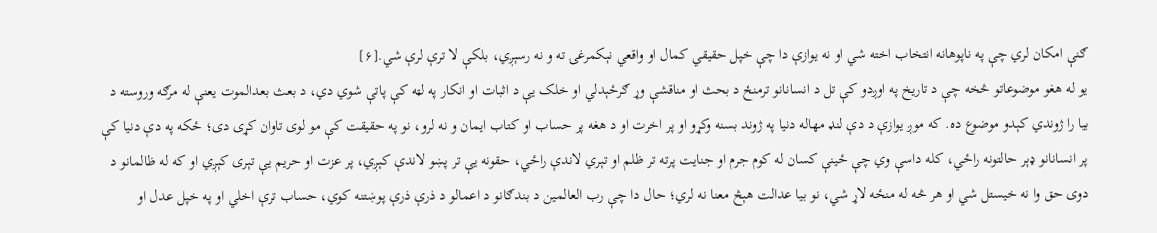ګنې امکان لري چې په ناپوهانه انتخاب اخته شي او نه یوازې دا چې خپل حقیقي کمال او واقعي نېکمرغۍ ته و نه رسېږي، بلکې لا ترې لرې شي.[۶]
یو له هغو موضوعاتو څخه چې د تاریخ په اوږدو کې تل د انسانانو ترمنځ د بحث او مناقشې وړ ګرځېدلي او خلک یې د اثبات او انکار په لټه کې پاتې شوي دي، د بعث بعدالموت یعنې له مرګه وروسته د بیا را ژوندي کېدو موضوع ده. که موږ یوازې د دې لنډ مهاله دنیا په ژوند بسنه وکړو او پر اخرت او د هغه پر حساب او کتاب ایمان و نه لرو، نو په حقیقت کې مو لوی تاوان کړی دی؛ ځکه په دې دنیا کې پر انسانانو ډېر حالتونه راځي، کله داسې وي چې ځینې کسان له کوم جرم او جنایت پرته تر ظلم او تېري لاندې راځي، حقونه یې تر پښو لاندې کېږي، پر عزت او حریم یې تېری کېږي او که له ظالمانو د دوی حق وا نه خیستل شي او هر څه له منځه لاړ شي، نو بیا عدالت هېڅ معنا نه لري؛ حال دا چې رب العالمین د بندګانو د اعمالو د ذرې ذرې پوښتنه کوي، حساب ترې اخلي او په خپل عدل او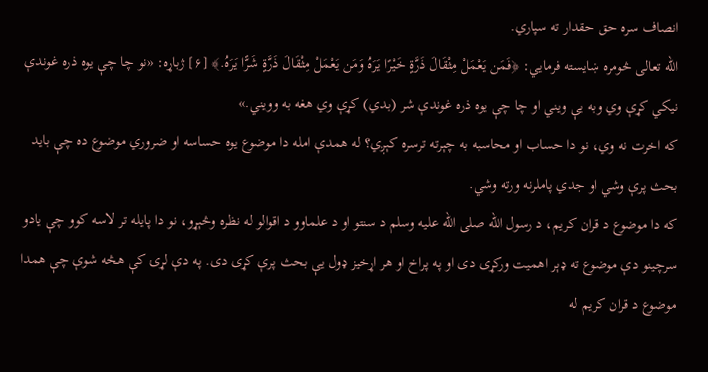انصاف سره حق حقدار ته سپاري.
الله تعالی څومره ښایسته فرمایي: ﴿فَمَن يَعْمَلْ مِثْقَالَ ذَرَّةٍ خَيْرًا يَرَهُ وَمَن يَعْمَلْ مِثْقَالَ ذَرَّةٍ شَرًّا يَرَهُ.﴾ [۶] ژباړه: «نو چا چې یوه ذره غوندې نيکي کړې وي وبه يې ويني او چا چې يوه ذره غوندې شر (بدي) کړې وي هغه به وويني.»
که اخرت نه وي، نو دا حساب او محاسبه به چېرته ترسره کېږي؟ له همدې امله دا موضوع یوه حساسه او ضروري موضوع ده چې باید بحث پرې وشي او جدي پاملرنه ورته وشي.
که دا موضوع د قران کریم، د رسول الله صلی الله علیه وسلم د سنتو او د علماوو د اقوالو له نظره وڅېړو، نو دا پایله تر لاسه کوو چې یادو سرچینو دې موضوع ته ډېر اهمیت ورکړی دی او په پراخ او هر اړخیز ډول یې بحث پرې کړی دی. په دې لړۍ کې هڅه شوې چې همدا موضوع د قران کریم له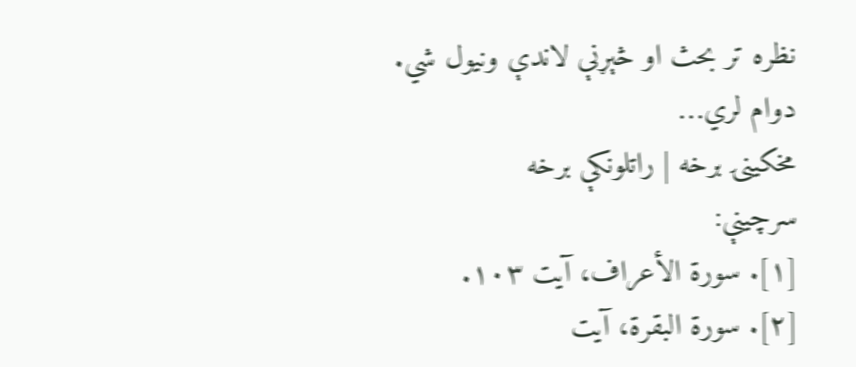نظره تر بحث او څېړنې لاندې ونیول شي.
دوام لري…
مخکینۍ برخه | راتلونکې برخه
سرچینې:
[۱]. سورة الأعراف، آیت ۱۰۳.
[۲]. سورة البقرة، آیت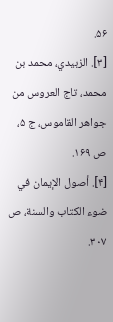۵۶.
[۳]. الزبيدي، محمد بن محمد، تاج العروس من جواهر القاموس، ج ۵، ص ۱۶۹.
[۴]. أصول الإيمان في ضوء الكتاب والسنة، ص ۳۰۷.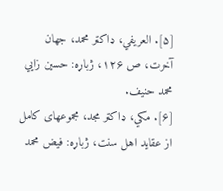[۵]. العریفي، ډاکټر محمد، جهان آخرت، ص ۱۲۶، ژباړه: حسین زایي محمد حنیف.
[۶]. مکي، ډاکټر مجد، مجموعهای کامل از عقاید اهل سنت، ژباړه: فیض محمد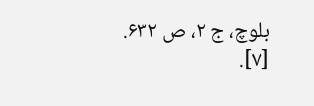بلوچ، ج ۲، ص ۶۳۲.
[۷].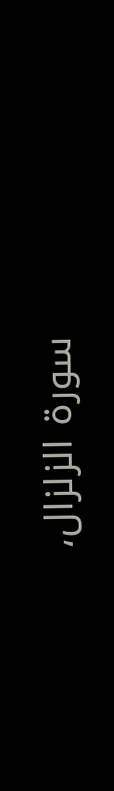سورة الزلزال،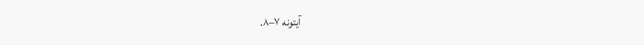آیتونه ۷–۸.